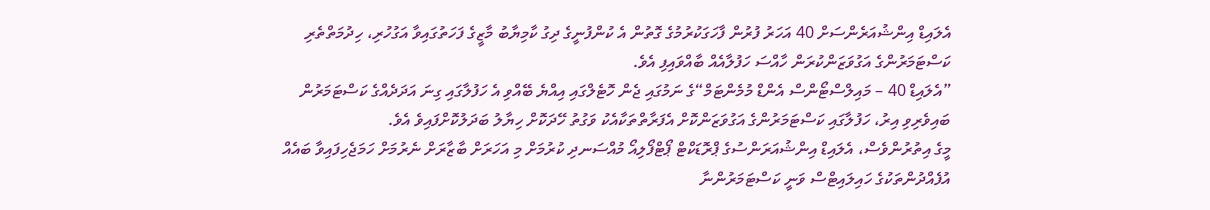އެލައިޑް އިންޝުއަރެންސަށް 40 އަހަރު ފުރުން ފާހަގަކުރުމުގެ ގޮތުން އެ ކުންފުނީގެ ދިގު ކާމިޔާބު މާޒީގެ ފަހަތުގައިވާ އަގުހުރި، ހިދުމަތްތެރި ކަސްޓަމަރުންގެ އަގުވަޒަންކުރަން ހާއްސަ ހަފުލާއެއް ބާއްވައިފި އެވެ.
”އެލައިޑް 40 – މައިލްސްޓޯންސް އެންޑް މުމެންޓަމް“ގެ ނަމުގައި ޖެން ހޮޓެލްގައި އިއްޔެ ބޭއްވި އެ ހަފުލާގައި ގިނަ އަދަދެއްގެ ކަސްޓަމަރުން ބައިވެރިވި އިރު، ހަފުލާގައި ކަސްޓަމަރުންގެ އަގުވަޒަންކޮށް އެފަރާތްތަކާއެކު ވަގުތު ހޭދަކޮށް ހިޔާލު ބަދަލުކޮށްފައިވެ އެވެ.
މީގެ އިތުރުންވެސް، އެލައިޑް އިންޝުއަރަންސުގެ ޕްރޮޑަކްޓް ޕޯޓްފޯލިއޯ މުއްސަނދި ކުރުމަށް މި އަހަރަށް ބާޒާރަށް ނެރުމަށް ހަމަޖެހިފައިވާ ބައެއް އުފެއްދުންތަކުގެ ހައިލައިޓްސް ވަނީ ކަސްޓަމަރުންނާ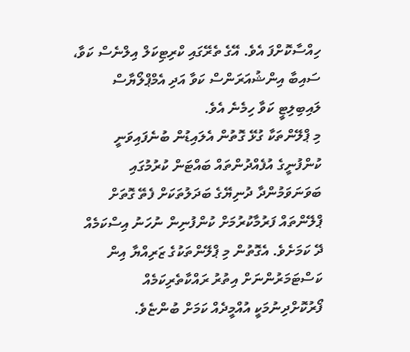ހިއްސާކޮށްފަ އެވެ. އޭގެ ތެރޭގައި ކްރިޓިކަލް އިލްނެސް ކަވާ، ސައިބާ އިންޝުއަރަންސް ކަވާ އަދި އެމްޕްލޯޔާސް ލައިބިލިޓީ ކަވާ ހިމެނެ އެވެ.
މި ޕްލޭންތަކާ ގުޅޭ ގޮތުން އެލައިޑުން ބުނެފައިވަނީ ކުންފުނީގެ އުފެއްދުންތައް ބައްޓަން ކުރުމުގައި ބަވަނަވަމުންދާ ދުނިޔޭގެ ބަދަލުތަކަށް ފެތޭ ގޮތަށް ޕްލޭންތައް ފަރުމާކުރުމަށް ކުންފުނިން ނުހަނު އިސްކަމެއް ދޭ ކަމަށެވެ. އެގޮތުން މި ޕްލޭންތަކުގެ ޒަރިއްޔާ އިން ކަސްޓަމަރުންނަށް އިތުރު ރައްކާތެރިކަމެއް ފޯރުކޮށްދިނުމަކީ އުއްމީދެއް ކަމަށް ބުންޏެވެ.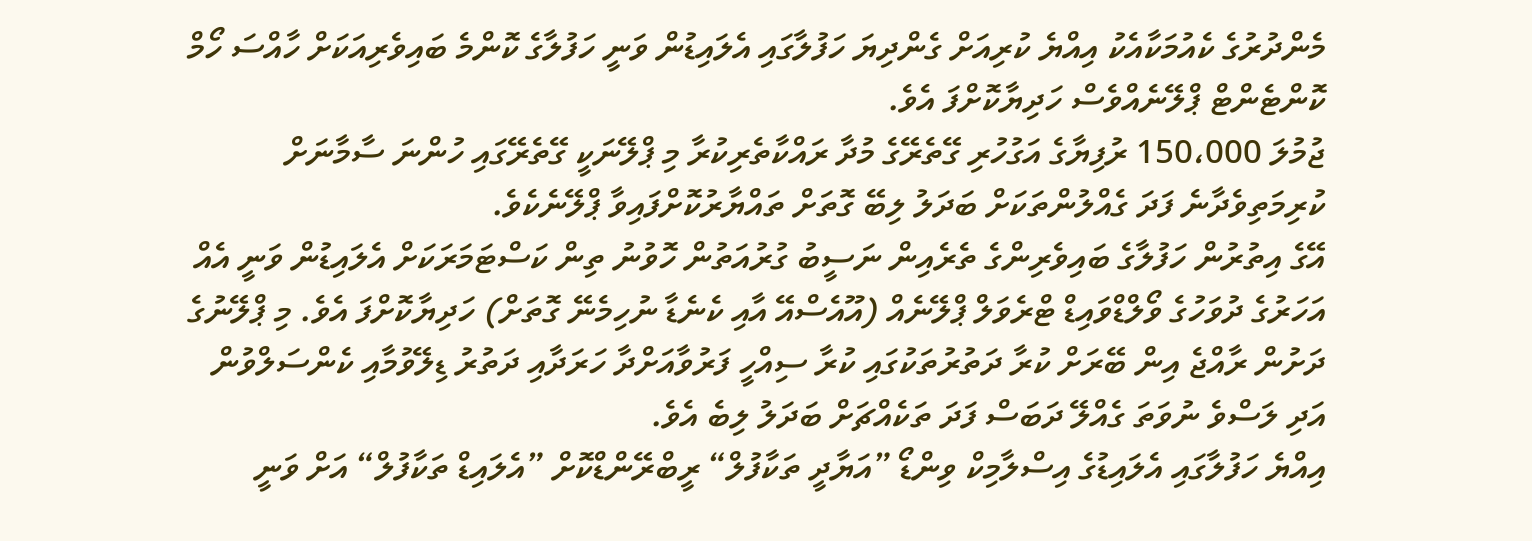މެންދުރުގެ ކެއުމަކާއެކު އިއްޔެ ކުރިއަށް ގެންދިޔަ ހަފުލާގައި އެލައިޑުން ވަނީ ހަފުލާގެ ކޮންމެ ބައިވެރިއަކަށް ހާއްސަ ހޯމް ކޮންޓެންޓް ޕްލޭނެއްވެސް ހަދިޔާކޮށްފަ އެވެ.
ޖުމުލަ 150،000 ރުފިޔާގެ އަގުހުރި ގޭތެރޭގެ މުދާ ރައްކާތެރިކުރާ މި ޕްލޭނަކީ ގޭތެރޭގައި ހުންނަ ސާމާނަށް ކުރިމަތިވެދާނެ ފަދަ ގެއްލުންތަކަށް ބަދަލު ލިބޭ ގޮތަށް ތައްޔާރުކޮށްފައިވާ ޕްލޭނެކެވެ.
އޭގެ އިތުރުން ހަފުލާގެ ބައިވެރިންގެ ތެރެއިން ނަސީބު ގުރުއަތުން ހޮވުނު ތިން ކަސްޓަމަރަކަށް އެލައިޑުން ވަނީ އެއް އަހަރުގެ ދުވަހުގެ ވޯލްޑްވައިޑް ޓްރެވަލް ޕްލޭނެއް (އޫއެސްއޭ އާއި ކެނެޑާ ނުހިމެނޭ ގޮތަށް) ހަދިޔާކޮށްފަ އެވެ. މި ޕްލޭނުގެ ދަށުން ރާއްޖެ އިން ބޭރަށް ކުރާ ދަތުރުތަކުގައި ކުރާ ސިއްހީ ފަރުވާއަށްދާ ހަރަދާއި ދަތުރު ޑިލޭވުމާއި ކެންސަލްވުން އަދި ލަސްވެ ނުވަތަ ގެއްލޭ ދަބަސް ފަދަ ތަކެއްޗަށް ބަދަލު ލިބެ އެވެ.
އިއްޔެ ހަފުލާގައި އެލައިޑުގެ އިސްލާމިކް ވިންޑޯ ”އަޔާދީ ތަކާފުލް“ ރީބްރޭންޑްކޮށް ”އެލައިޑް ތަކާފުލް“ އަށް ވަނީ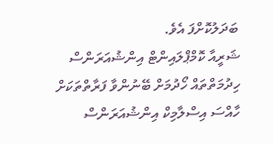ބަދަލުކޮށްފަ އެވެ.
ޝަރީއާ ކޮމްޕްލައިންޓް އިންޝުއަރަންސް ހިދުމަތްތައް ހޯދުމަށް ބޭނުންވާ ފަރާތްތަކަށް ހާއްސަ އިސްލާމިކް އިންޝުއަރަންސް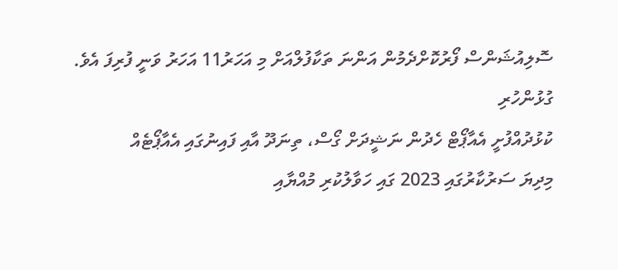ސޮލިއުޝަންސް ފޯރުކޮށްދެމުން އަންނަ ތަކާފުލްއަށް މި އަހަރު11 އަހަރު ވަނީ ފުރިފަ އެވެ.
ގުޅުންހުރި
ކުޅުދުއްފުށީ އެއާޕޯޓް ހެދުން ނަޝީދަށް ގޯސް، ތިނަދޫ އާއި ފައިނުގައި އެއާޕޯޓެއް
މިދިޔަ ސަރުކާރުގައި 2023 ގައި ހަވާލުކުރި މުއްޔާއި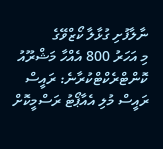ނާލާފުށި ގުޅާލާ ކޯޒްވޭގެ
މި އަހަރު 800 އެއްހާ މަޝްރޫއު ކޮންޓްރެކްޓްކުރާނެ: ރައީސް
ރައީސް މުލި އެއާޕޯޓު ރަސްމީކޮށް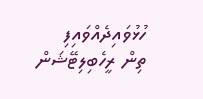ހުޅުވައިދެއްވައިފި
ތިން ރީހެބިލިޓޭޝަން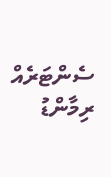ސެންޓަރެއް ރިމާންޑު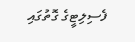ފެސިލިޓީގެ ގޮތުގައި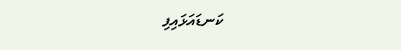ކަނޑައަޅައިފި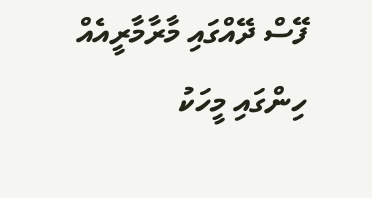ފޭސް ދޭއްގައި މާރާމާރީއެއް ހިންގައި މީހަކު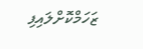ޒަހަމްކޮށްލައިފި